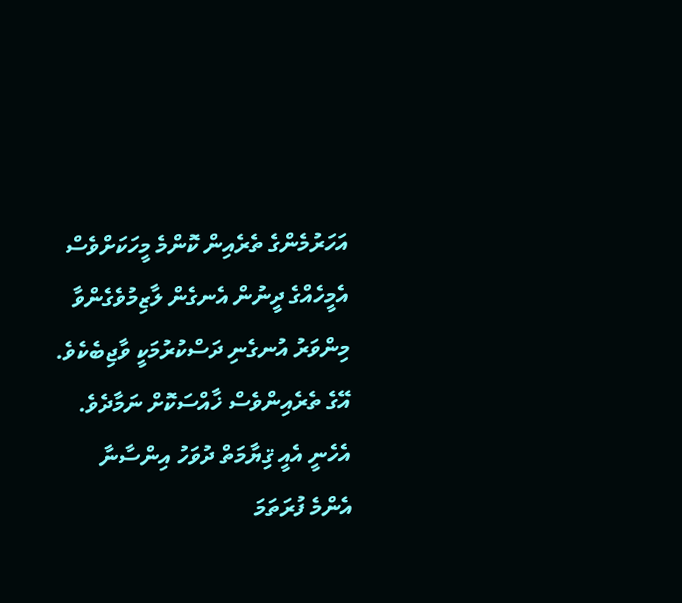އަހަރުމެންގެ ތެރެއިން ކޮންމެ މީހަކަށްވެސް އެމީހެއްގެ ދީނުން އެނގެން ލާޒިމުވެގެންވާ މިންވަރު އުނގެނި ދަސްކުރުމަކީ ވާޖިބެކެވެ. އޭގެ ތެރެއިންވެސް ޚާއްސަކޮށް ނަމާދެވެ. އެހެނީ އެއީ ޤިޔާމަތް ދުވަހު އިންސާނާ އެންމެ ފުރަތަމަ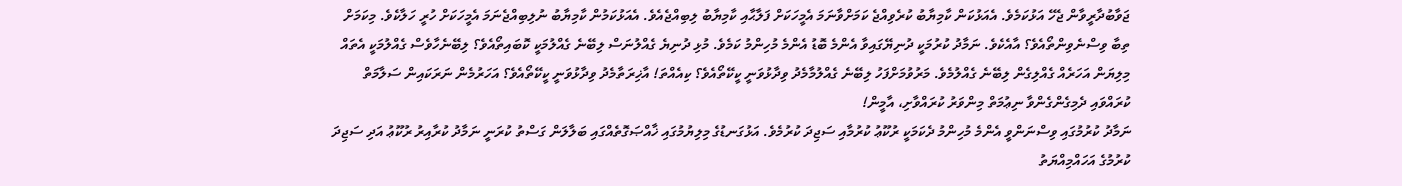ޖަވާބުދާރީވާން ޖެހޭ އަޅުކަމެވެ. އެއަޅުކަން ކާމިޔާބު ކުރެވިއްޖެ ކަމަށްވާނަމަ އެމީހަކަށް ފަލާޙާއި ކާމިޔާބު ލިބިއްޖެއެވެ. އެއަޅުކަމުން ކާމިޔާބު ނުލިބިއްޖެނަމަ އެމީހަކަށް ހުރީ ހަލާކެވެ. މިކަމަށް ތިބާ ވިސްނެވިންތޯއެވެ؟ އާއެކެވެ. ނަމާދު ކުރުމަކީ ދުނިޔޭގައިވާ އެންމެ ބޮޑު އެންމެ މުހިންމު ކަމެވެ. މުޅި ދުނިޔެ ގެއްލުނަސް ލިބޭނެ ގެއްލުމަކީ ކޮބައިތޯއެވެ؟ ލިބޭނެހާވެސް ގެއްލުމަކީ އެތައް މިލިޔަން އަހަރެއް ގެއްލިގެން ލިބޭނެ ގެއްލުމެވެ. މަރުވުމަށްފަހު ލިބޭނެ ގެއްލުމާމެދު ވިދާޅުވަނީ ކީކޭތޯއެވެ؟ ކިއެއްތަ! އާޚިރަތާމެދު ވިދާޅުވަނީ ކީކޭތޯއެވެ؟ އަހަރުމެން ނަރަކައިން ސަލާމަތް ކުރައްވައި ދެމިގެންގެންވާ ނިޢުމަތް މިންވަރު ކުރައްވާށި، އާމީން!
ނަމާދު ކުރުމުގައި ވިސްނަންވީ އެންމެ މުހިންމު ދެކަމަކީ ރުކޫޢު ކުރުމާއި ސަޖިދަ ކުރުމެވެ. އަޅުގަނޑުގެ މިލިޔުމުގައި ޚާއްޞަގޮތެއްގައި ބަލާލަން ގަސްތު ކުރަނީ ނަމާދު ކުރާއިރު ރުކޫޢު އަދި ސަޖިދަ ކުރުމުގެ އަހައްމިއްޔަތު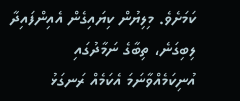ކަމަށެވެ. މިލިޔުން ކިޔައިގެން އެއިންފައިދާ ލިބިގަނެ، ތިބާގެ ނަމާދުގައި އުނިކަމެއްވާނަމަ އެކަމެއް ރަނގަޅު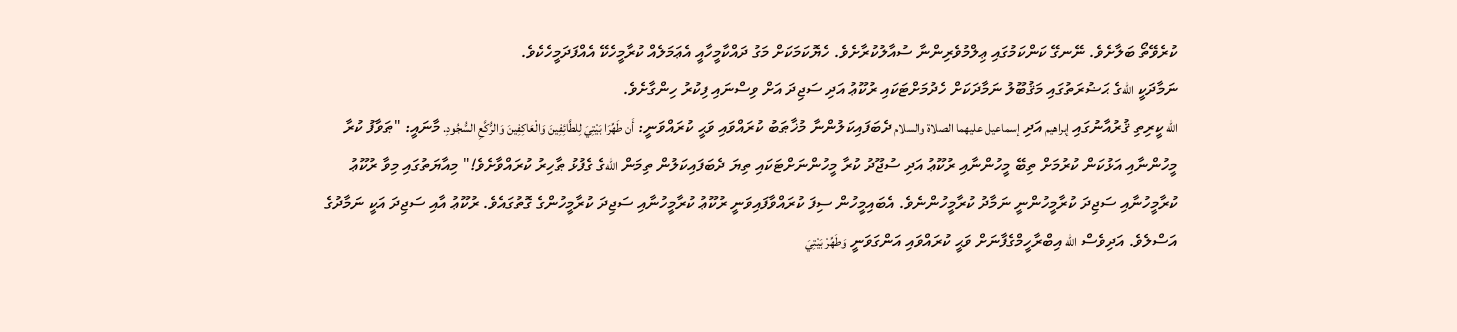ކުރެވޭތޯ ބަލާށެވެ. ނޭނގޭ ކަންކަމުގައި ޢިލްމުވެރިންނާ ސުއާލުކުރާށެވެ. ހެޔޮކަމަކަށް މަގު ދައްކާމީހާއީ އެޢަމަލެއް ކުރާމީހެކޭ އެއްފަދަމީހެކެވެ.
ނަމާދަކީ اللهގެ ޙަޟުރަތުގައި މަޤުބޫލު ނަމާދަކަށް ހެދުމަށްޓަކައި ރުކޫޢު އަދި ސަޖިދަ އަށް ވިސްނައި ފިކުރު ހިންގާށެވެ.
الله ކީރިތި ޤުރުއާނުގައި إبراهيم އަދި إسماعيل عليهما الصلاة والسلام ދެބަފައިކަލުންނާ މުޚާޠަބު ކުރައްވައި ވަޙީ ކުރައްވަނީ: أَن طَهِّرَا بَيْتِيَ لِلطَّائِفِينَ وَالْعَاكِفِينَ وَالرُّكَّعِ السُّجُودِ. މާނައީ: "ޠަވާފު ކުރާ މީހުންނާއި އަޅުކަން ކުރުމަށް ތިބޭ މީހުންނާއި ރުކޫޢު އަދި ސުޖޫދު ކުރާ މީހުންނަށްޓަކައި ތިޔަ ދެބަފައިކަލުން ތިމަން اللهގެ ގެފުޅު ޠާހިރު ކުރައްވާށެވެ!" މިއާޔަތުގައި މިވާ ރުކޫޢު ކުރާމީހުނާއި ސަޖިދަ ކުރާމީހުންނީ ނަމާދު ކުރާމީހުންނެވެ. އެބައިމީހުން ސިފަ ކުރައްވާފައިވަނީ ރުކޫޢު ކުރާމީހުނާއި ސަޖިދަ ކުރާމީހުންގެ ގޮތުގައެވެ. ރުކޫޢު އާއި ސަޖިދަ އަކީ ނަމާދުގެ އަސްލެވެ. އަދިވެސް الله އިބްރާހީމްގެފާނަށް ވަޙީ ކުރައްވައި އަންގަވަނީ وَطَهِّرْ بَيْتِيَ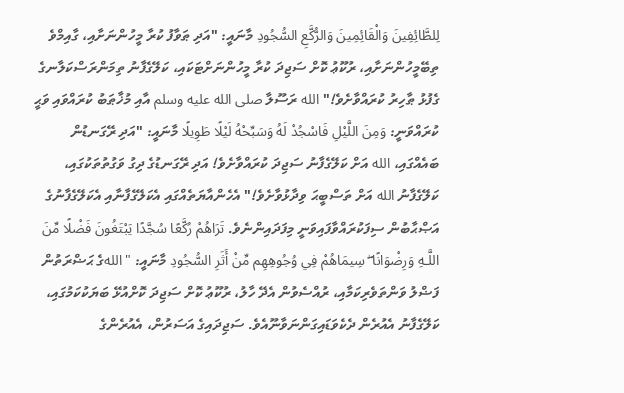لِلطَّائِفِينَ وَالْقَائِمِينَ وَالرُّكَّعِ السُّجُودِ މާނައީ: "އަދި ޠަވާފު ކުރާ މީހުންނަށާއި، ގާއިމްވެ ތިބޭމީހުންނަށާއި، ރުކޫޢު ކޮށް ސަޖިދަ ކުރާ މީހުންނަށްޓަކައި، ކަލޭގެފާނު ތިމަންރަސްކަލާނގެ ގެފުޅު ޠާހިރު ކުރައްވާށެވެ!" الله ރަސޫލާ صلى الله عليه وسلم އާއި މުޚާޠަބު ކުރައްވައި ވަޙީ ކުރައްވަނީ: وَمِنَ اللَّيْلِ فَاسْجُدْ لَهُ وَسَبِّحْهُ لَيْلًا طَوِيلًا މާނައީ: "އަދި ރޭގަނޑުން ބައެއްގައި، الله އަށް ކަލޭގެފާނު ސަޖިދަ ކުރައްވާށެވެ! އަދި ރޭގަނޑުގެ ދިގު ވަގުތުތަކުގައި، ކަލޭގެފާނު الله އަށް ތަސްބީޙަ ވިދާޅުވާށެވެ!" އެހެންއާޔަތެއްގައި އެކަލޭގެފާނާއި އެކަލޭގެފާނުގެ އަޞްޙާބުން ސިފަކުރައްވާފައިވަނީ މިފަދައިންނެވެ. تَرَاهُمْ رُكَّعًا سُجَّدًا يَبْتَغُونَ فَضْلًا مِّنَ اللَّـهِ وَرِضْوَانًا ۖ سِيمَاهُمْ فِي وُجُوهِهِم مِّنْ أَثَرِ السُّجُودِ މާނައީ: "اللهގެ ޙަޟްރަތުން ފަޟްލު ވަންތަވެރިކަމާއި، ރުއްސެވުން އެދޭ ހާލު، ރުކޫޢު ކޮށް ސަޖިދަ ކޮށްއުޅޭ ބަޔަކުކަމުގައި، ކަލޭގެފާނު އެއުރެން ދެކެވަޑައިގަންނަވާނޫއެވެ. ސަޖިދައިގެ އަސަރުން، އެއުރެންގެ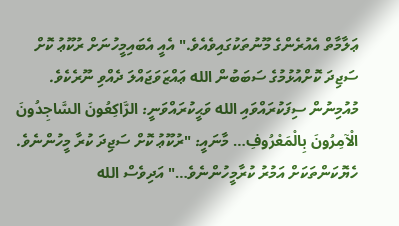ޢަލާމާތް އެއުރެންގެ މޫނުތަކުގައިވެއެވެ." އެއީ އެބައިމީހުނަށް ރުކޫޢު ކޮށް ސަޖިދަ ކޮށްއުޅުމުގެ ސަބަބުން الله ޢައްޒަވަޖައްލަ ދެއްވި ނޫރެކެވެ. މުއުމިނުން ސިފަކުރައްވައި الله ވަޙީކުރައްވަނީ: الرَّاكِعُونَ السَّاجِدُونَ الْآمِرُونَ بِالْمَعْرُوفِ… މާނައީ: "ރުކޫޢު ކޮށް ސަޖިދަ ކުރާ މީހުންނެވެ. ހެޔޮކަންތަކަށް އަމުރު ކުރާމީހުންނެވެ…" އަދިވެސް الله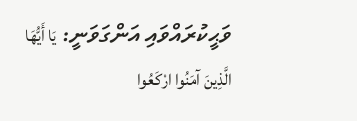ވަޙީކުރައްވައި އަންގަވަނީ: يَا أَيُّهَا الَّذِينَ آمَنُوا ارْكَعُوا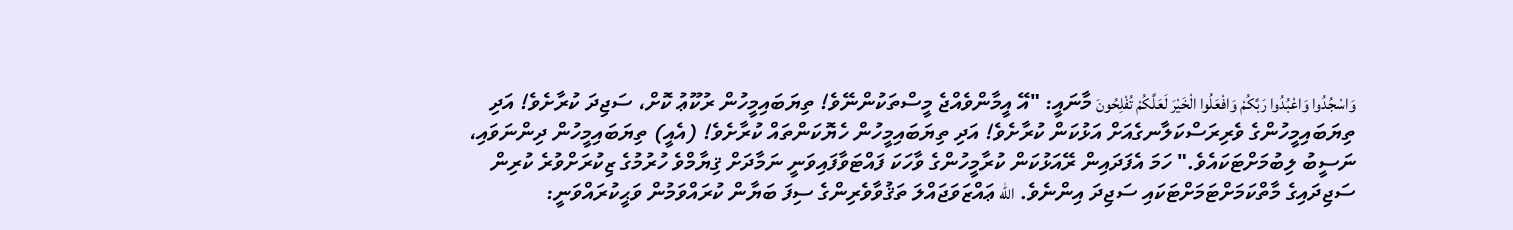وَاسْجُدُوا وَاعْبُدُوا رَبَّكُمْ وَافْعَلُوا الْخَيْرَ لَعَلَّكُمْ تُفْلِحُونَ މާނައީ: "އޭ އީމާންވެއްޖެ މީސްތަކުންނޭވެ! ތިޔަބައިމީހުން ރުކޫޢު ކޮށް، ސަޖިދަ ކުރާށެވެ! އަދި ތިޔަބައިމީހުންގެ ވެރިރަސްކަލާނގެއަށް އަޅުކަން ކުރާށެވެ! އަދި ތިޔަބައިމީހުން ހެޔޮކަންތައް ކުރާށެވެ! (އެއީ) ތިޔަބައިމީހުން ދިންނަވައި، ނަސީބު ލިބުމަށްޓަކައެވެ." ހަމަ އެފަދައިން ރޭއަޅުކަން ކުރާމީހުންގެ ވާހަކަ ފައްޓަވާފައިވަނީ ނަމާދަށް ޤިޔާމްވެ ހުރުމުގެ ޒިކުރަށްވުރެ ކުރިން ސަޖިދައިގެ މާތްކަމަށްޓަމަށްޓަކައި ސަޖިދަ އިންނެވެ. الله ޢައްޒަވަޖައްލަ ތަޤުވާވެރިންގެ ސިފަ ބަޔާން ކުރައްވަމުން ވަޙީކުރައްވަނީ: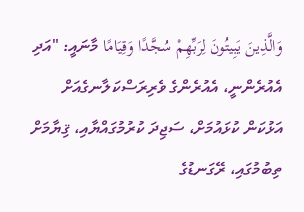وَالَّذِينَ يَبِيتُونَ لِرَبِّهِمْ سُجَّدًا وَقِيَامًا މާނައީ: "އަދި އެއުރެންނީ، އެއުރެންގެ ވެރިރަސްކަލާނގެއަށް އަޅުކަން ކުޅައުމަށް، ސަޖިދަ ކުރުމުގައްޔާއި، ޤިޔާމަށް ތިބުމުގައި، ރޭގަނޑުގެ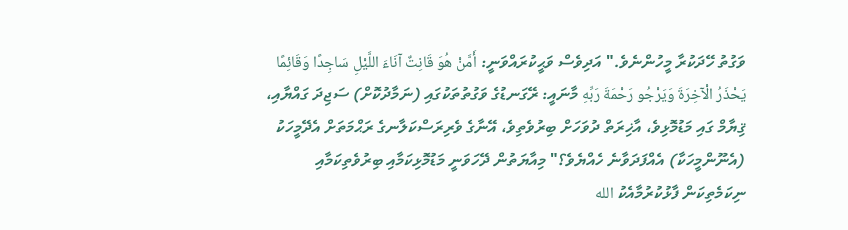ވަގުތު ހޭދަކުރާ މީހުންނެވެ." އަދިވެސް ވަޙީކުރައްވަނީ: أَمَّنْ هُوَ قَانِتٌ آنَاءَ اللَّيْلِ سَاجِدًا وَقَائِمًا يَحْذَرُ الْآخِرَةَ وَيَرْجُو رَحْمَةَ رَبِّهِ މާނައީ: ރޭގަނޑުގެ ވަގުތުތަކުގައި (ނަމާދުކޮށް) ސަޖިދަ ގައްޔާއި، ޤިޔާމް ގައި މަޑުމޮޅިވެ، އާޚިރަތް ދުވަހަށް ބިރުވެތިވެ، އޭނާގެ ވެރިރަސްކަލާނގެ ރަޙްމަތަށް އެދޭމީހަކު (އެނޫންމީހަކާ) އެއްފަދަވާނެ ހެއްޔެވެ؟" މިއާޔަތުން ދޭހަވަނީ މަޑުމޮޅިކަމާއި ބިރުވެތިކަމާއި ނިކަމެތިކަން ފާޅުކުރުމާއެކު الله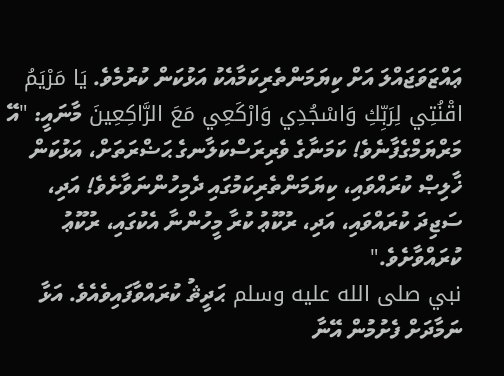ޢައްޒަވަޖައްލަ އަށް ކިޔަމަންތެރިކަމާއެކު އަޅުކަން ކުރުމެވެ. يَا مَرْيَمُ اقْنُتِي لِرَبِّكِ وَاسْجُدِي وَارْكَعِي مَعَ الرَّاكِعِينَ މާނައީ: "އޭ މަރްޔަމްގެފާނެވެ! ކަމަނާގެ ވެރިރަސްކަލާނގެ ޙަޟްރަތަށް، އަޅުކަން ޚާލިޞް ކުރައްވައި، ކިޔަމަންތެރިކަމުގައި ދެމިހުންނަވާށެވެ! އަދި، ސަޖިދަ ކުރައްވައި، އަދި، ރުކޫޢު ކުރާ މީހުންނާ އެކުގައި، ރުކޫޢު ކުރައްވާށެވެ."
نبي صلى الله عليه وسلم ޙަދީޘު ކުރައްވާފައިވެއެވެ. އަޅާ ނަމާދަށް ފެށުމުން އޭނާ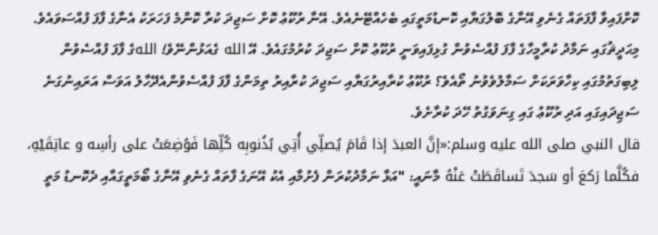ކޮށްފައިވާ ފާފަތައް ގެނެވި އޭނާގެ ބޮލުގަޔާއި ކޮނޑުމަތީގައި ބެހެއްޓޭނެއެވެ. އޭނާ ރުކޫޢު ކޮށް ސަޖިދަ ކުރާ ކޮންމެ ފަހަރަކު އެނާގެ ފާފަ ފުއްސަވައެވެ. މިޙަދީޘުގައި ނަމާދު ކުރާމީހާގެ ފާފަ ފުއްސެވުން ގުޅިފައިވަނީ ރުކޫޢު ކޮށް ސަޖިދަ ކުރުމުގައެވެ. އޭ الله ގެއަޅުންނޭވެ! اللهގެ ފާފަ ފުއްސެވުން ލިބިގަތުމުގައި ކިހާވަރަކަށް ސަމާލުވެވުނު ތޯއެވެ؟ ރުކޫޢު ކުރާއިރުގަޔާއި ސަޖިދަ ކުރާއިރު ތިމަންގެ ފާފަ ފުއްސެވުންއެދޭހާލު އަވަސް އަރައިނުގަނެ ސަޖިދައިގައި އަދި ރުކޫޢު ގައި ގިނަވަގުތު ހޭދަ ކުރާށެވެ.
قال النبي صلى الله عليه وسلم:«إنَّ العبدَ إذا قَامَ يُصلِّي أُتِي بُذُنوبِه كُلِّها فَوُضِعَتْ على رأسِه و عاتِقَيْهِ، فكُلَّما رَكعَ أو سَجدَ تَساقَطَتْ عَنْهُ މާނައީ: "އަޅާ ނަމާދުކުރަން ފެށުމާއި އެކު އޭނަގެ ފާތައް ގެނެވި އޭނާގެ ބޯމަތީގައާއި ދެކޮނޑު މަތީ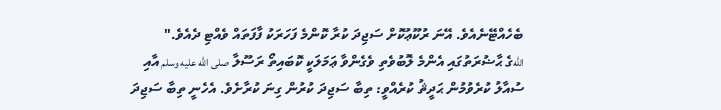ބެހެއްޓޭނެއެވެ. އޭނަ ރުކޫޢުކޮށް ސަޖިދަ ކުރާ ކޮންމެ ފަހަރަކު ފާފަތައް ވެއްޓި ދެއެވެ."
اللهގެ ޙާޟުރަތުގައި އެންމެ ލޮބުވެތި ވެގެންވާ ޢަމަލަކީ ކޮބައިތޯ ރަސޫލާ صلى الله عليه وسلم އާއި ސުއާލު ކުރެވުމުން ޙަދީޘު ކުރެއްވީ: ތިބާ ސަޖިދަ ކުރުން ގިނަ ކުރާށެވެ. އެހެނީ ތިބާ ސަޖިދަ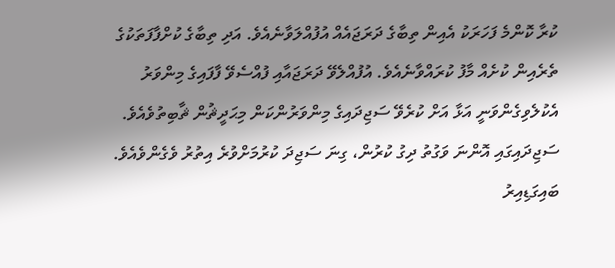ކުރާ ކޮންމެ ފަހަރަކު އެއިން ތިބާގެ ދަރަޖައެއް އުފުއްލަވާނެއެވެ. އަދި ތިބާގެ ކުށްފާފަތަކުގެ ތެރެއިން ކުށެއް މާފު ކުރައްވާނެއެވެ. އުފުއްލެވޭ ދަރަޖައާއި ފުއްސެވޭ ފާފައިގެ މިންވަރު އެކުލެވިގެންވަނީ އަޅާ އަށް ކުރެވޭ ސަޖިދައިގެ މިންވަރުންކަން މިޙަދީޘުން ޘާބިތުވެއެވެ. ސަޖިދައިގައި އޮންނަ ވަގުތު ދިގު ކުރުން، ގިނަ ސަޖިދަ ކުރުމަށްވުރެ އިތުރު ވެގެންވެއެވެ. ބައިގަޑިއިރު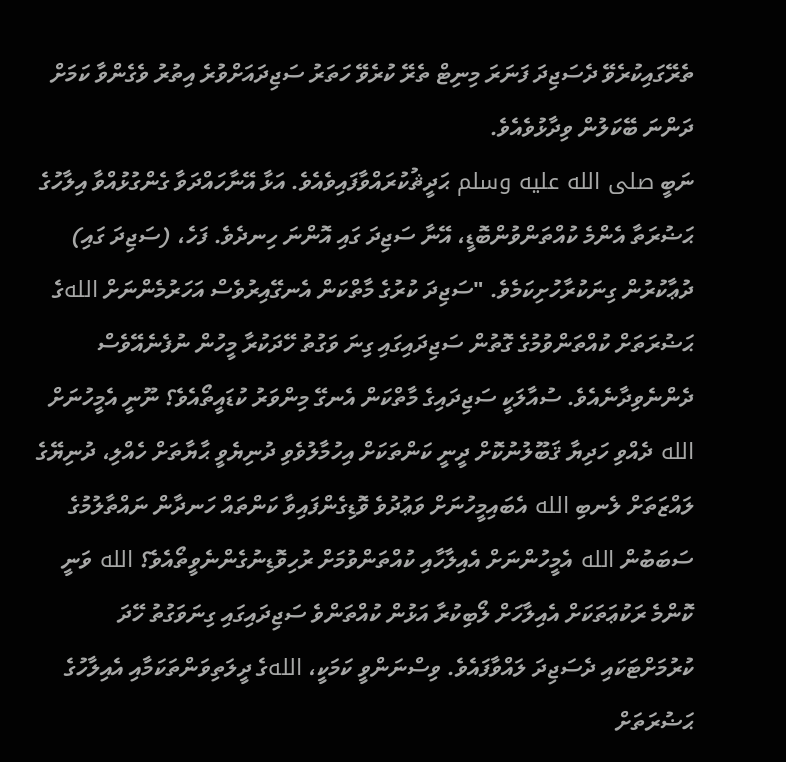ތެރޭގައިކުރެވޭ ދެސަޖިދަ ފަނަރަ މިނިޓް ތެރޭ ކުރެވޭ ހަތަރު ސަޖިދައަށްވުރެ އިތުރު ވެގެންވާ ކަމަށް ދަންނަ ބޭކަލުން ވިދާޅުވެއެވެ.
ނަބީ صلى الله عليه وسلم ޙަދީޘުކުރައްވާފައިވެއެވެ. އަޅާ އޭނާހައްދަވާ ގެންގުޅުއްވާ އިލާހުގެ ޙަޟުރަތާ އެންމެ ކުއްތަންވުންބޮޑީ، އޭނާ ސަޖިދަ ގައި އޮންނަ ހިނދެވެ. ފަހެ، (ސަޖިދަ ގައި) ދުޢާކުރުން ގިނަކުރާހުށިކަމެވެ. "ސަޖިދަ ކުރުގެ މާތްކަން އެނގޭއިރުވެސް އަހަރުމެންނަށް اللهގެ ޙަޟުރަތަށް ކުއްތަންވުމުގެ ގޮތުން ސަޖިދައިގައި ގިނަ ވަގުތު ހޭދަކުރާ މީހުން ނުފެނެއޭވެސް ދެންނެވިދާނެއެވެ. ސުއާލަކީ ސަޖިދައިގެ މާތްކަން އެނގޭ މިންވަރު ކުޑައީތޯއެވެ؟ ނޫނީ އެމީހުނަށް الله ދެއްވި ހަދިޔާ ޤަބޫލުނުކޮށް ދީނީ ކަންތަކަށް އިހުމާލުވެވި ދުނިޔެވީ ޙާޔާތަށް ހެއްލި، ދުނިޔޭގެ ލައްޒަތަށް ލެނބި الله އެބައިމީހުނަށް ވަޢުދުވެ ވޮޑިގެންފައިވާ ކަންތައް ހަނދާން ނައްތާލުމުގެ ސަބަބުން الله އެމީހުންނަށް އެއިލާހާއި ކުއްތަންވުމަށް ރުހިވޮޑިނުގެންނެވީތޯއެވެ؟ الله ވަނީ ކޮންމެ ރަކުޢަތަކަށް އެއިލާހަށް ލޯބިކުރާ އަޅުން ކުއްތަންވެ ސަޖިދައިގައި ގިނަވަގުތު ހޭދަ ކުރުމަށްޓަކައި ދެސަޖިދަ ލައްވާފައެވެ. ވިސްނަންވީ ކަމަކީ، اللهގެ ދީލަތިވަންތަކަމާއި އެއިލާހުގެ ޙަޟުރަތަށް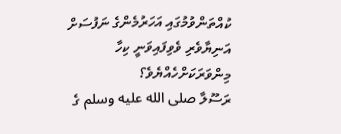ކުއްތަންވުމުގައި އަހަރުމެންގެ ނަފުސަށް އަނިޔާވެރި ވެވިފައިވަނީ ކިހާ މިންވަރަކަށްހެއްޔެވެ؟
ރަސޫލާ صلى الله عليه وسلم ގެ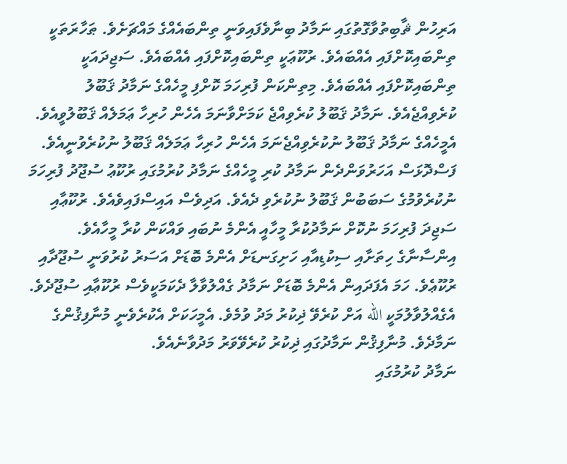އަރިހުން ޘާބިތުވާގޮތުގައި ނަމާދު ބިނާވެފައިވަނީ ތިންބައެއްގެ މައްޗަށެވެ. ޠަހާރަތަކީ ތިންބައިކޮށްފައި އެއްބައެވެ. ރުކޫޢަކީ ތިންބައިކޮށްފައި އެއްބައެވެ. ސަޖިދައަކީ ތިންބައިކޮށްފައި އެއްބައެވެ. މިތިންކަން ފުރިހަމަ ކޮށްފި މީހެއްގެ ނަމާދު ޤަބޫލު ކުރެވިއްޖެއެވެ. ނަމާދު ޤަބޫލު ކުރެވިއްޖެ ކަމަށްވާނަމަ އެހެން ހުރިހާ ޢަމަލެއް ޤަބޫލުވީއެވެ. އެމީހެއްގެ ނަމާދު ޤަބޫލު ނުކުރެވިއްޖެނަމަ އެހެން ހުރިހާ ޢަމަލެއް ޤަބޫލު ނުކުރެވުނީއެވެ. ފަސްދޮޅަސް އަހަރުވަންދެން ނަމާދު ކުރި މީހެއްގެ ނަމާދު ކުރުމުގައި ރުކޫޢު ސުޖޫދު ފުރިހަމަ ނުކުރެވުމުގެ ސަބަބުން ޤަބޫލު ނުކުރެވި ދެއެވެ. އަދިވެސް އައިސްފައިވެއެވެ. ރުކޫޢާއި ސަޖިދަ ފުރިހަމަ ނުކޮށް ނަމާދުކުރާ މީހާއީ އެންމެ ނުބައި ވައްކަން ކުރާ މީހާއެވެ. އިންސާނާގެ ހިތަށާއި ސިކުޑިއާއި ހަށިގަނޑަށް އެންމެ ބޮޑަށް އަސަރު ކުރުވަނީ ސުޖޫދާއި ރުކޫޢެވެ. ހަމަ އެފަދައިން އެންމެ ބޮޑަށް ނަމާދު ގެއްލުވާލާ ދެކަމަކީވެސް ރުކޫޢާއި ސުޖޫދެވެ. އެގެއްލުވާލުމަކީ الله އަށް ކުރެވޭ ޛިކުރު މަދު ވުމެވެ. އެމީހަކަށް އެކުރެވެނީ މުނާފިޤުންގެ ނަމާދެވެ. މުނާފިޤުން ނަމާދުގައި ޛިކުރު ކުރެވޭވަރު މަދުވާނެއެވެ.
ނަމާދު ކުރުމުގައި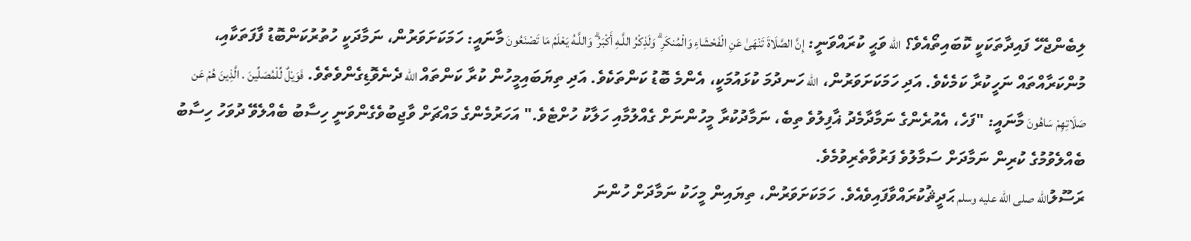ލިބެންޖެހޭ ފައިދާތަކަކީ ކޮބައިތޯއެވެ؟ الله ވަޙީ ކުރައްވަނީ: إِنَّ الصَّلَاةَ تَنْهَىٰ عَنِ الْفَحْشَاءِ وَالْمُنكَرِ ۗ وَلَذِكْرُ اللَّـهِ أَكْبَرُ ۗ وَاللَّـهُ يَعْلَمُ مَا تَصْنَعُونَ މާނައީ: ހަމަކަށަވަރުން، ނަމާދަކީ ހުތުރުކަންބޮޑު ފާފަތަކާއި، މުންކަރާއްތައް ނަހީކުރާ ކަމެކެވެ. އަދި ހަމަކަށަވަރުން، الله ހަނދުމަ ކުޅައުމަކީ، އެންމެ ބޮޑު ކަންތަކެވެ. އަދި ތިޔަބައިމީހުން ކުރާ ކަންތައް الله ދެނެވޮޑިގެންވެތެވެ. فَوَيْلٌ لِّلْمُصَلِّينَ . الَّذِينَ هُمْ عَن صَلَاتِهِمْ سَاهُونَ މާނައީ: "ފަހެ، އެއުރެންގެ ނަމާދާމެދު ޣާފިލުވެ ތިބެ، ނަމާދުކުރާ މީހުންނަށް ގެއްލުމާއި ހަލާކު ހުށްޓެވެ." އަހަރުމެންގެ މައްޗަށް ވާޖިބުވެގެންވަނީ ހިސާބު ބެއްލެވޭ ދުވަހު ހިސާބު ބެއްލެވުމުގެ ކުރިން ނަމާދަށް ސަމާލުވެ ފަރުވާތެރިވުމެވެ.
ރަސޫލުالله صلى الله عليه وسلم ޙަދީޘުކުރައްވާފައިވެއެވެ. ހަމަކަށަވަރުން، ތިޔައިން މީހަކު ނަމާދަށް ހުންނަ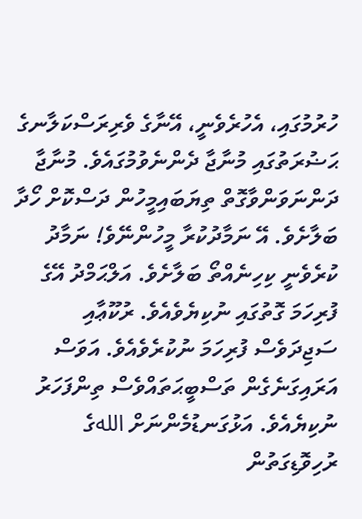ހުރުމުގައި، އެހުރެވެނީ، އޭނާގެ ވެރިރަސްކަލާނގެ ޙަޟުރަތުގައި މުނާޖާ ދެންނެވުމުގައެވެ. މުނާޖާ ދަންނަވަންވާގޮތް ތިޔަބައިމީހުން ދަސްކޮށް ހޯދާ ބަލާށެވެ. އޭ ނަމާދުކުރާ މީހުންނޭވެ! ނަމާދު ކުރެވެނީ ކިހިނެއްތޯ ބަލާށެވެ. އަލްޙަމްދު އޭގެ ފުރިހަމަ ގޮތުގައި ނުކިޔެވެއެވެ. ރުކޫޢާއި ސަޖިދަވެސް ފުރިހަމަ ނުކުރެވެއެވެ. އަވަސް އަރައިގަނެގެން ތަސްބީޙަތައްވެސް ތިންފަހަރު ނުކިޔެއެވެ. އަޅުގަނޑުމެންނަށް اللهގެ ރުހިވޮޑިގަތުން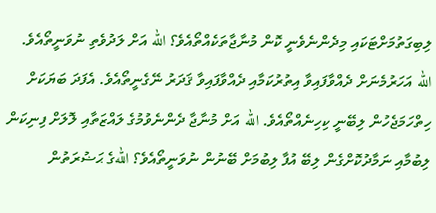ލިބިގަތުމަށްޓަކައި މިދެންނެވެނީ ކޮން މުނާޖާތަކެއްތޯއެވެ؟ الله އަށް ލަދުވެތި ނުވަނީތޯއެވެ. الله އަހަރުމެނަށް ދެއްވާފައިވާ އިތުރުކަމާއި ދެއްވާފައިވާ ޤަދަރު ނޭގެނީތޯއެވެ. އެފަދަ ބަޔަކަށް ހިތްހަމަޖެހުން ލިބޭނީ ކިހިނެއްތޯއެވެ. الله އަށް މުނާޖާ ދެންނެވުމުގެ ލައްޒަތާއި ލޮލަށް ފިނިކަން ލިބުމާއި ނަމާދުކޮށްގެން ލިބޭ އުފާ ލިބުމަށް ބޭނުން ނުވަނީތޯއެވެ؟ اللهގެ ޙަޟުރަތުން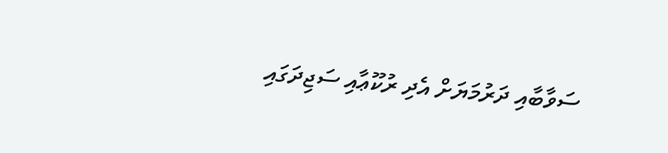ސަވާބާއި ދަރުމަޔަށް އެދި ރުކޫޢާއި ސަޖިދަގައި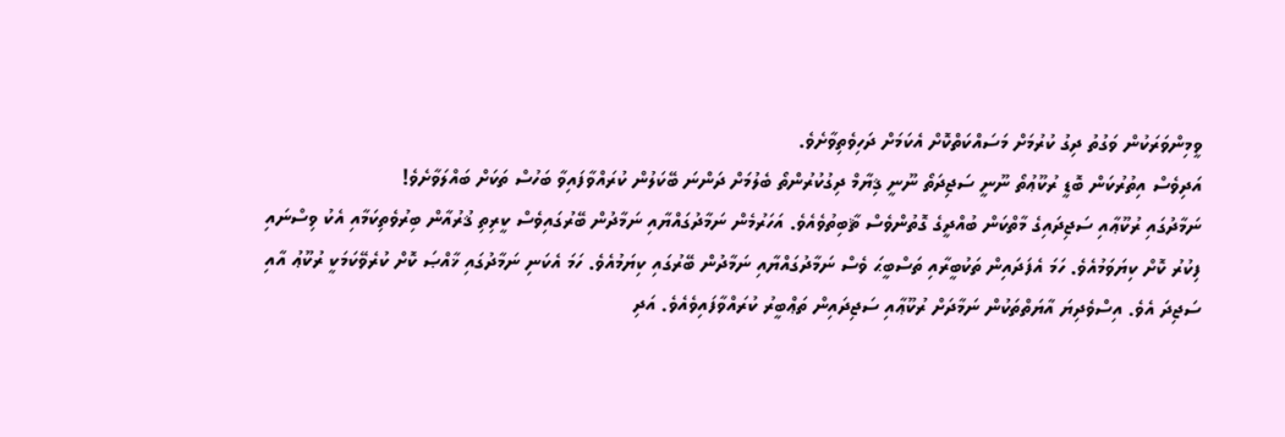ވީމިންވަރަކުން ވަގުތު ދިގު ކުރުމަށް މަސައްކަތްކޮށް އެކަމަށް ދަހިވެތިވާށެވެ.
އަދިވެސް އިތުރުކަން ބޮޑީ ރުކޫޢުތޯ ނޫނީ ސަޖިދަތޯ ނޫނީ ޤިޔާމް ދިގުކުރުންތޯ ބެލުމަށް ދަންނަ ބޭކަލުން ކުރައްވާފައިވާ ބަހުސް ތަކަށް ބައްލަވާށެވެ!
ނަމާދުގައި ރުކޫޢާއި ސަޖިދައިގެ މާތްކަން ބުއްދީގެ ގޮތުންވެސް ޘާބިތުވެއެވެ. އަހަރުމެން ނަމާދުގައްޔާއި ނަމާދުން ބޭރުގައިވެސް ކީރިތި ޤުރުއާން ބިރުވެތިކަމާއި އެކު ވިސްނައި ފިކުރު ކޮށް ކިޔަވަމުއެވެ. ހަމަ އެފަދައިން ތަކުބީރާއި ތަސްބީޙަ ވެސް ނަމާދުގައްޔާއި ނަމާދުން ބޭރުގައި ކިޔަމުއެވެ. ހަމަ އެކަނި ނަމާދުގައި ޚާއްޞަ ކޮށް ކުރެވޭކަމަކީ ރުކޫޢު އާއި ސަޖިދަ އެވެ. އިސްވެދިޔަ އާޔަތްތަކުން ނަމާދަށް ރުކޫޢާއި ސަޖިދައިން ތަޢްބީރު ކުރައްވާފައިވެއެވެ. އަދި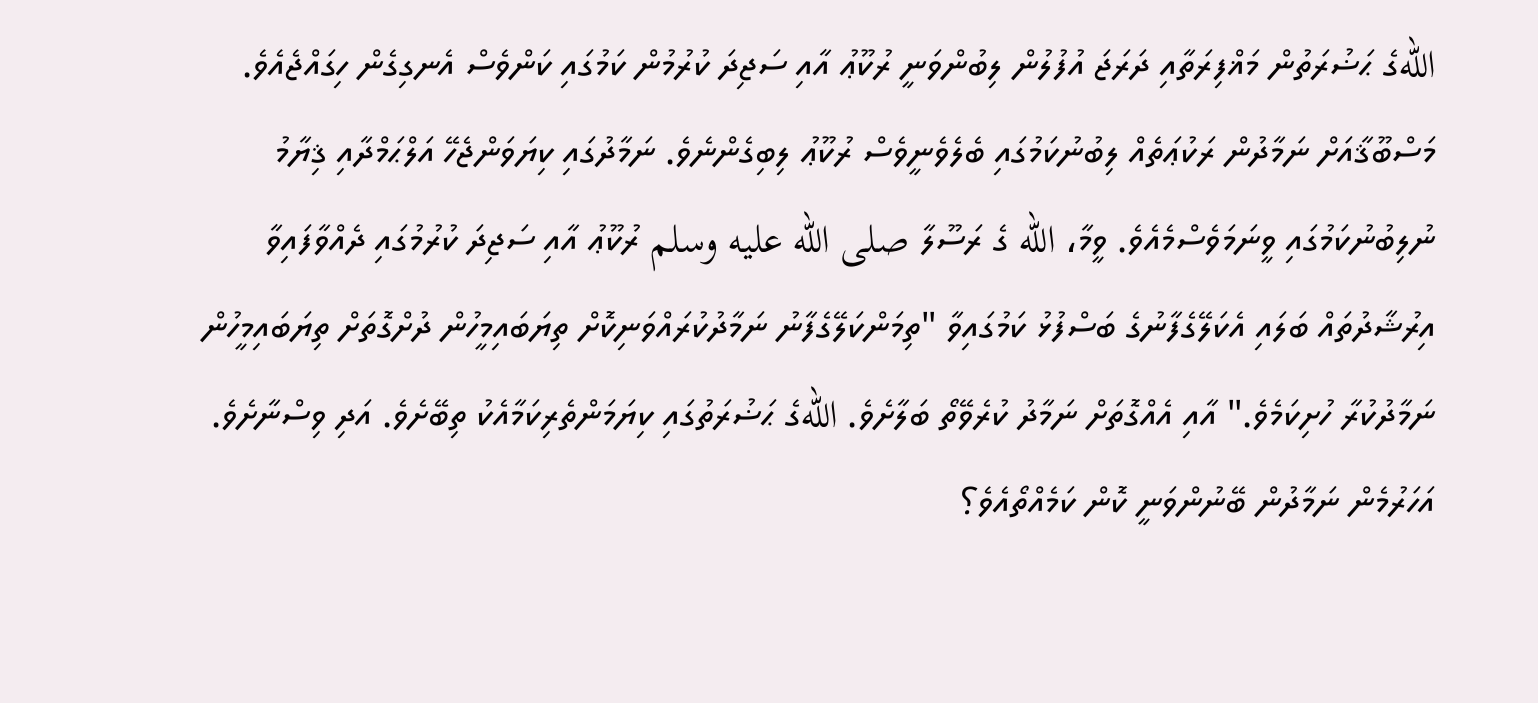اللهގެ ޙަޟުރަތުން މަޣްފިރަތާއި ދަރަޖަ އުފުލުން ލިބުންވަނީ ރުކޫޢު އާއި ސަޖިދަ ކުރުމުން ކަމުގައި ކަންވެސް އެނގިގެން ހިގައްޖެއެވެ. މަސްބޫޤާއަށް ނަމާދުން ރަކުޢަތެއް ލިބުނުކަމުގައި ބެލެވެނީވެސް ރުކޫޢު ލިބިގެންނެވެ. ނަމާދުގައި ކިޔަވަންޖެހޭ އަލްޙަމްދާއި ޤިޔާމު ނުލިބުނުކަމުގައި ވީނަމަވެސްމެއެވެ. ވީމާ، الله ގެ ރަސޫލާ صلى الله عليه وسلم ރުކޫޢު އާއި ސަޖިދަ ކުރުމުގައި ދެއްވާފައިވާ އިރުޝާދުތައް ބަލައި އެކަލޭގެފާނުގެ ބަސްފުޅު ކަމުގައިވާ "ތިމަންކަލޭގެފާނު ނަމާދުކުރައްވަނިކޮށް ތިޔަބައިމީހުން ދުށްގޮތަށް ތިޔަބައިމީހުން ނަމާދުކުރާ ހުށިކަމެވެ." އާއި އެއްގޮތަށް ނަމާދު ކުރެވޭތޯ ބަލާށެވެ. اللهގެ ޙަޟުރަތުގައި ކިޔަމަންތެރިކަމާއެކު ތިބޭށެވެ. އަދި ވިސްނާށެވެ. އަހަރުމެން ނަމާދުން ބޭނުންވަނީ ކޮން ކަމެއްތޯއެވެ؟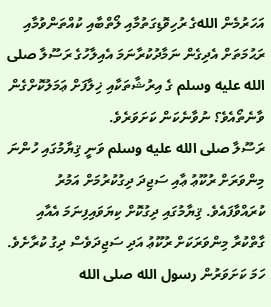އަހަރުމެން اللهގެ ރުހިވޮޑިގަތުމާއި ލޯތްބާއި ކުއްތަންވުމާއި ރަޙުމަތަށް އެދިގެން ނަމާދުކުރާނަމަ އެއިލާހުގެ ރަސޫލާ صلى الله عليه وسلم ގެ އިރުޝާތަކާއި ޚިލާފަށް ޢަމަލުކޮށްގެން ވާނެތޯއެވެ؟ ނުވާނެކަން ކަށަވަރެވެ.
ރަސޫލާ صلى الله عليه وسلم ވަނީ ޤިޔާމުގައި ހުންނަ މިންވަރަށް ރުކޫޢު ޢާއި ސަޖިދަ ދިގުކުރުމަށް އަމުރު ކުރައްވާފައެވެ. ޤިޔާމުގައި ދިގުކޮށް ކިޔަވައިފިނަމަ އެއާއި ގާތްކުރާ މިންވަރަކަށް ރުކޫޢު އަދި ސަޖިދަވެސް ދިގު ކުރާށެވެ. ހަމަ ކަށަވަރުން رسول الله صلى الله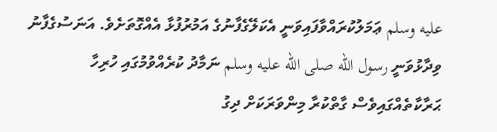عليه وسلم ޢަމަލުކުރައްވާފައިވަނީ އެކަލޭގެފާނުގެ އަމުރުފުޅާ އެއްގޮތަށެވެ. އަނަސުގެފާނު ވިދާޅުވަނީ رسول الله صلى الله عليه وسلم ނަމާދު ކުރެއްވުމުގައި ހުރިހާ ޙަރާކާތެއްގައިވެސް ގާތްކުރާ މިންވަރަކަށް ދިގު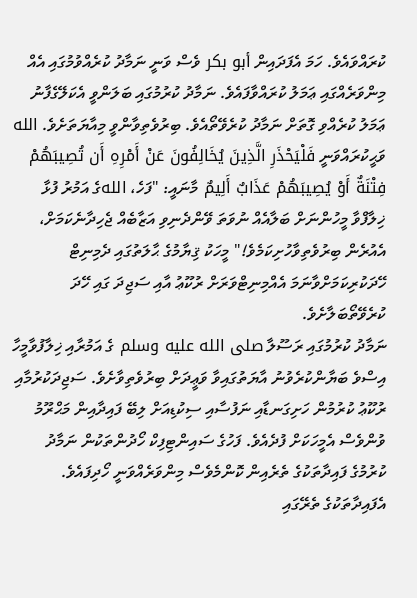ކުރައްވައެވެ. ހަމަ އެފަދައިން أبو بكر ވެސް ވަނީ ނަމާދު ކުރެއްވުމުގައި އެއް މިންވަރެއްގައި ޢަމަލު ކުރައްވާފައެވެ. ނަމާދު ކުރުމުގައި ބަލަންވީ އެކަލޭގެފާނު ޢަމަލު ކުރެއްވި ގޮތަށް ނަމާދު ކުރެވޭތޯއެވެ. ބިރުވެތިވާންވީ މިއާޔަތަށެވެ. الله ވަޙީކުރައްވަނީ فَلْيَحْذَرِ الَّذِينَ يُخَالِفُونَ عَنْ أَمْرِهِ أَن تُصِيبَهُمْ فِتْنَةٌ أَوْ يُصِيبَهُمْ عَذَابٌ أَلِيمٌ މާނައީ: "ފަހެ، اللهގެ އަމުރު ފުޅާ ޚިލާފްވާ މީހުންނަށް ބަލާއެއް ނުވަތަ ވޭންދެނިވި އަޒާބެއް ޖެހިދާނެކަމަށް، އެއުރެން ބިރުވެތިވާހުށިކަމެވެ!" މީހަކު ޤިޔާމުގެ ޙާލަތުގައި ދެމިނިޓް ހޭދަކުރިކަމަށްވާނަމަ އެއްމިނިޓްވަރަށް ރުކޫޢު އާއި ސަޖިދަ ގައި ހޭދަ ކުރެވޭތޯބަލާށެވެ.
ނަމާދު ކުރުމުގައި ރަސޫލާ صلى الله عليه وسلم ގެ އަމުރާއި ޚިލާފުވާމީހާ އިސްވެ ބަޔާންކުރެވުނު އާޔަތުގައިވާ ވަޢީދަށް ބިރުވެތިވާށެވެ. ސަޖިދަކުރުމާއި ރުކޫޢު ކުރުމުން ހަށިގަނޑާއި ނަފުސާއި ސިކުޑިއަށް ލިބޭ ފައިދާއިން މަޙްރޫމު ވުންވެސް އެމީހަކަށް ފުދެއެވެ. ފަހުގެ ސައިންޓިފިކް ހޯދުންތަކުން ނަމާދު ކުރުމުގެ ފައިދާތަކުގެ ތެރެއިން ކޮންމެވެސް މިންވަރެއްވަނީ ހޯދިފައެވެ. އެފައިދާތަކުގެ ތެރޭގައި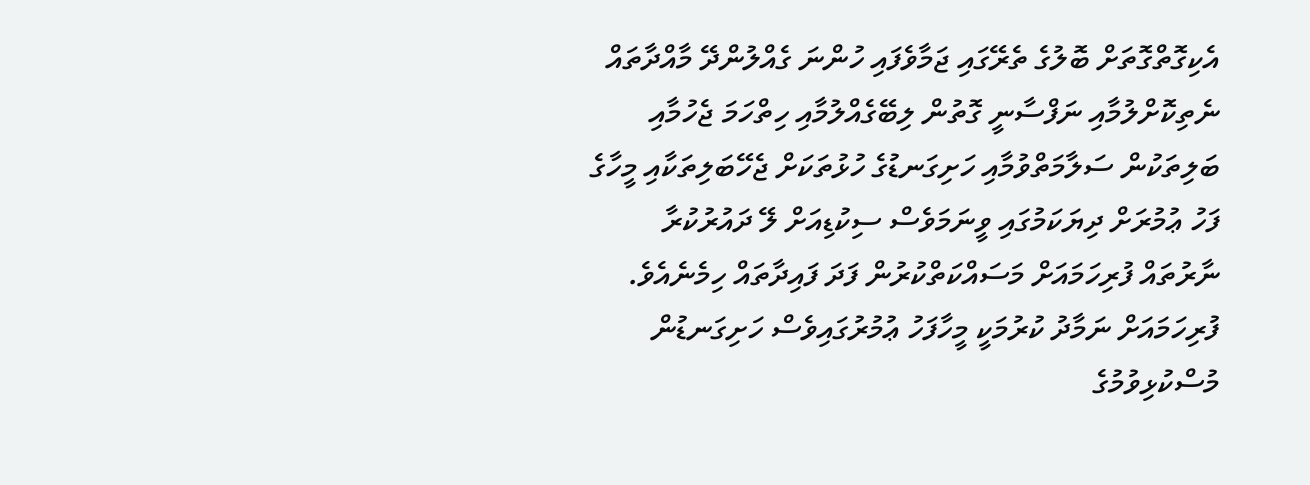އެކިގޮތްގޮތަށް ބޮލުގެ ތެރޭގައި ޖަމާވެފައި ހުންނަ ގެއްލުންދޭ މާއްދާތައް ނެތިކޮށްލުމާއި ނަފްސާނީ ގޮތުން ލިބޭގެއްލުމާއި ހިތްހަމަ ޖެހުމާއި ބަލިތަކުން ސަލާމަތްވުމާއި ހަށިގަނޑުގެ ހުޅުތަކަށް ޖެހޭބަލިތަކާއި މީހާގެ ފަހު ޢުމުރަށް ދިޔަކަމުގައި ވީނަމަވެސް ސިކުޑިއަށް ލޭ ދައުރުކުރާ ނާރުތައް ފުރިހަމައަށް މަސައްކަތްކުރުން ފަދަ ފައިދާތައް ހިމެނެއެވެ. ފުރިހަމައަށް ނަމާދު ކުރުމަކީ މީހާފަހު ޢުމުރުގައިވެސް ހަށިގަނޑުން މުސްކުޅިވުމުގެ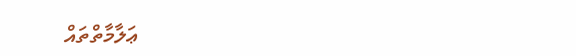ޢަލާމާތްތައް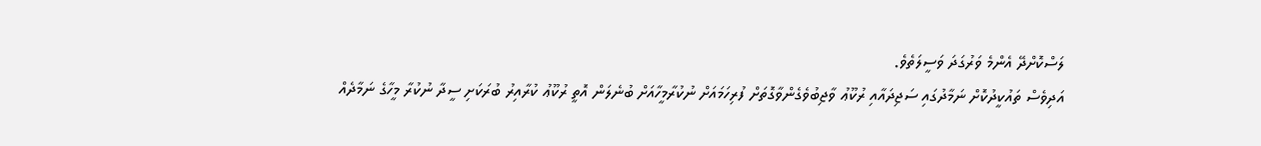ލަސްކޮށްދޭ އެންމެ ވަރުގަދަ ވަސީލަތެވެ.
އަދިވެސް ތައުކީދުކޮށް ނަމާދުގައި ސަޖިދައާއި ރުކޫޢު ވާޖިބުވެގެންވާގޮތަށް ފުރިހަމައަށް ނުކުރާމީހާއަށް ބުނެލަން އޮތީ ރުކޫޢު ކުރާއިރު ބުރަކަށި ސީދާ ނުކުރާ މީހާގެ ނަމާދެއް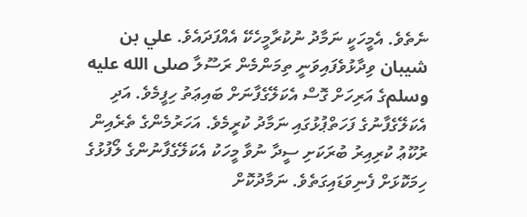ނެތެވެ. އެމީހަކީ ނަމާދު ނުކުރާމީހެކޭ އެއްފަދައެވެ. علي بن شيبان ވިދާޅުވެފައިވަނީ ތިމަންމެން ރަސޫލާ صلى الله عليه وسلمގެ އަރިހަށް ގޮސް އެކަލޭގެފާނަށް ބައިޢަތު ހިފީމެވެ. އަދި އެކަލޭގެފާނުގެ ފަހަތްޕުޅުގައި ނަމާދު ކުރީމެވެ. އަހަރުމެންގެ ތެރެއިން ރުކޫޢު ކުރިއިރު ބުރަކަށި ސީދާ ނުވާ މީހަކު އެކަލޭގެފާނުންގެ ލޯފުޅުގެ ހިމަކޮޅަށް ފެނިވަޑައިގަތެވެ. ނަމާދުކޮށް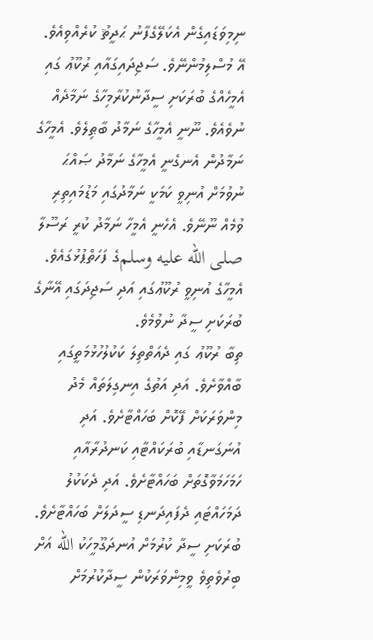ނިމިވަޑައިގެން އެކަލޭގެފާނު ޙަދީޘު ކުރެއްވިއެވެ. އޭ މުސްލިމުންނޭވެ. ސަޖިދައިގައާއި ރުކޫޢު ގައި އެމީހެއްގެ ބުރަކަށި ސީދާނުކުރާމިހާގެ ނަމާދެއް ނުވެއެވެ. ނޫނީ އެމީހާގެ ނަމާދު ބާޠިލެވެ. އެމީހާގެ ނަމާދުން އެނގެނީ އެމީހާގެ ނަމާދު ޞައްޙަ ނުވުމަށް އުނިވީ ކަމަކީ ނަމާދުގައި މަޑުމައިތިރި ވުމެއް ނޫނޭވެ. އެހެނީ އެމީހާ ނަމާދު ކުރީ ރަސޫލާ صلى الله عليه وسلمގެ ފަހަތްޕުޅުގައެވެ. އެމީހާގެ އުނިވީ ރުކޫޢުގައި އަދި ސަޖިދަގައި އޭނާގެ ބުރަކަށި ސީދާ ނުވުމެވެ.
ތިބާ ރުކޫޢު ގައި ދެއަތްތިލަ ކަކުލުހުޅުމަތީގައި ބާއްވާށެވެ. އަދި އަތުގެ އިނގިލަތައް މެދު މިންވަރަކަށް ފޭކޮށް ބަހައްޓާށެވެ. އަދި އުނަގަނޑާއި ބުރަކައްޓާއި ކަނދުރާއާއި ހަމަހަމަވާގޮތަށް ބަހައްޓާށެވެ. އަދި ދެކަކުލު ދަމަހައްޓައި ދެފައިދަނޑި ސީދަލަށް ބަހައްޓާށެވެ. ބުރަކަށި ސީދާ ކުރުމަށް އުނދަގޫމީހަކު الله އަށް ބިރުވެތިވެ ވީމިންވަރަކުން ސީދާކުރުމަށް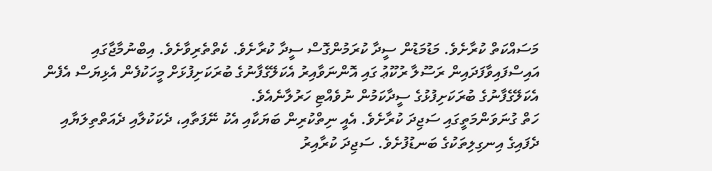މަސައްކަތް ކުރާށެވެ. މަޑުމަޑުން ސީދާ ކުރަމުންގޮސް ސީދާ ކުރާށެވެ. ކެތްތެރިވާށެވެ. އިބްނުމާޖާގައި އައިސްފައިވާފަދައިން ރަސޫލާ ރުކޫޢު ގައި އޮންނަވާއިރު އެކަލޭގެފާނުގެ ބުރަކަށިފުޅަށް މީހަކުފެން އެޅިޔަސް އެފެން އެކަލޭގެފާނުގެ ބުރަކަށިފުޅުގެ ސީދާކަމުން ނުވެއްޓި ހަރުލާނެއެވެ.
ހަތް ގުނަވަންމަތީގައި ސަޖިދަ ކުރާށެވެ. އެއީ ނިތްކުރިން ބަޔަކާއި އެކު ނޭފަތާއި، ދެކަކުލާއި ދެއަތްތިލަޔާއި ދެފައިގެ އިނގިލިތަކުގެ ބަނޑުފުށެވެ. ސަޖިދަ ކުރާއިރު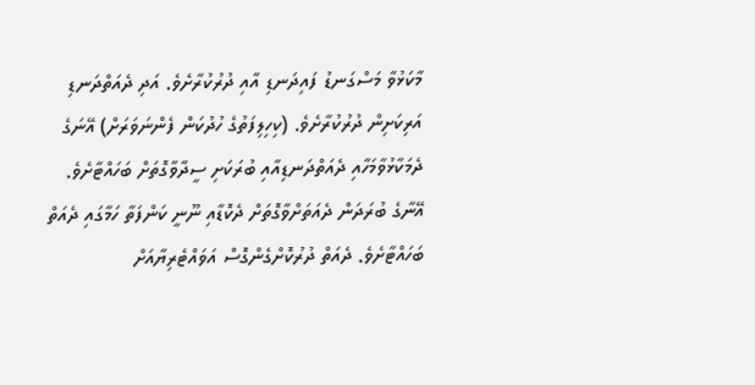މާކަޅުވާ މަސްގަނޑު ފައިދަނޑި އާއި ދުރުކުރާށެވެ. އަދި ދެއަތްދަނޑި އަރިކަށިން ދުރުކުރާށެވެ. (ކިހިލިފަތުގެ ހުދުކަން ފެންނަވަރަށް) އޭނަގެ ދެމަކާޅުވާމަހާއި ދެއަތްދަނޑިއާއި ބުރަކަށި ސީދާވާގޮތަށް ބަހައްޓާށެވެ. އޭނާގެ ބުރަދަން ދެއަތަށްވާގޮތަށް ދެކޮޑާއި ނޫނީ ކަންފަތާ ހަމާގައި ދެއަތް ބަހައްޓާށެވެ. ދެއަތް ދުރުކޮށްގެންގޮސް އަވައްޓެރިޔާއަށް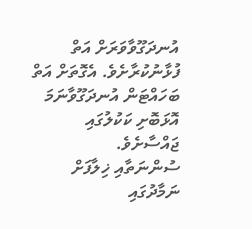އުނދަގޫވާވަރަށް އަތް ފުޅާނުކުރާށެވެ. އެގޮތަށް އަތް ބަހައްޓަން އުނދަގޫވާނަމަ އޮޅަބޮށި ކަކުލުގައި ޖައްސާށެވެ.
ސުންނަތާއި ޚިލާފަށް ނަމާދުގައި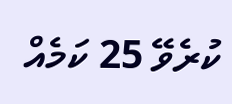ކުރެވޭ 25 ކަމެއް